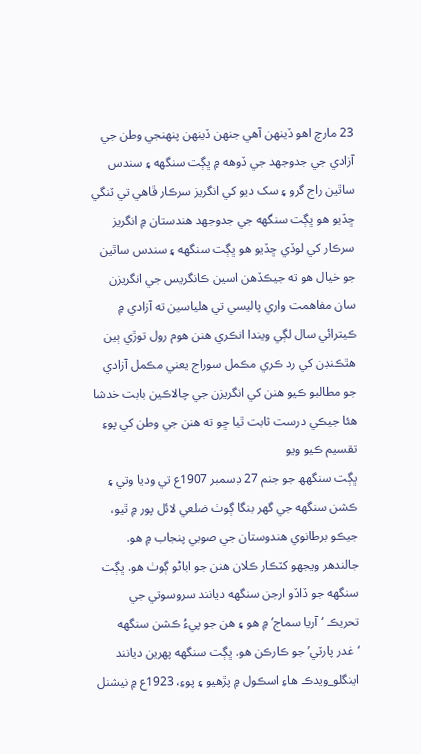23 مارچ اهو ڏينهن آھي جنهن ڏينهن پنهنجي وطن جي آزادي جي جدوجهد جي ڏوهه ۾ ڀڳت سنگهه ۽ سندس ساٿين راج گرو ۽ سک ديو کي انگريز سرڪار ڦاهي تي ٽنگي ڇڏيو هو ڀڳت سنگهه جي جدوجهد هندستان ۾ انگريز سرڪار کي لوڏي ڇڏيو هو ڀڳت سنگهه ۽ سندس ساٿين جو خيال هو ته جيڪڏھن اسين ڪانگريس جي انگريزن سان مفاهمت واري پاليسي تي هلياسين ته آزادي ۾ ڪيترائي سال لڳي ويندا انڪري هنن هوم رول توڙي ٻين هٿڪنڊن کي رد ڪري مڪمل سوراج يعني مڪمل آزادي جو مطالبو ڪيو هنن کي انگريزن جي چالاڪين بابت خدشا هئا جيڪي درست ثابت ٿيا ڇو ته هنن جي وطن کي پوءِ تقسيم ڪيو ويو
ڀڳت سنگهھ جو جنم 27 ڊسمبر 1907ع تي وديا وتي ۽ ڪشن سنگهه جي گهر بنگا ڳوٺ ضلعي لائل پور ۾ ٿيو، جيڪو برطانوي هندوستان جي صوبي پنجاب ۾ هو. جالندهر ويجهو کٽڪار ڪلان هنن جو اباڻو ڳوٺ هو. ڀڳت سنگهه جو ڏاڏو ارجن سنگهه ديانند سروسوتي جي تحريڪ ‘آريا سماج’ ۾ هو ۽ هن جو پيءُ ڪشن سنگهه ‘غدر پارٽي’ جو ڪارڪن هو. ڀڳت سنگهه پهرين ديانند اينگلو_ويدڪ هاءِ اسڪول ۾ پڙهيو ۽ پوءِ، 1923ع ۾ نيشنل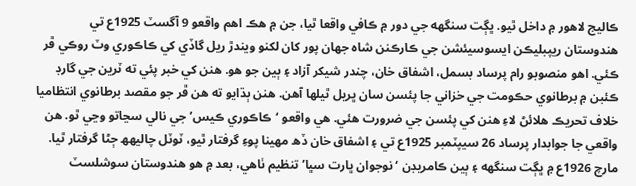ڪاليج لاهور ۾ داخل ٿيو. ڀڳت سنگهه جي دور ۾ ڪافي واقعا ٿيا، جن ۾ هڪ اهم واقعو 9 آگسٽ 1925ع تي هندوستان ريپبليڪن ايسوسيئشن جي ڪارڪنن شاه جهان پور کان لکنو ويندڙ ريل گاڏي کي ڪاڪوري وٽ روڪي ڦر ڪئي. اهو منصوبو رام پرساد بسمل، اشفاق خان، چندر شيکر آزاد ۽ ٻين جو هو. هنن کي خبر پئي ته ٽرين جي گارڊ ڪئبن ۾ برطانوي حڪومت جي خزاني جا پئسن سان ڀريل ٿيلها آهن. هنن ٻڌايو ته هن ڦر جو مقصد برطانوي انتظاميا خلاف تحريڪ هلائڻ لاءِ هنن کي پئسن جي ضرورت هئي. هي واقعو ‘ڪاڪوري ڪيس’ جي نالي سڃاتو وڃي ٿو. هن واقعي جا جوابدار پرساد 26 سيپٽمبر 1925ع تي ۽ اشفاق خان ڏھ مهينا پوءِ گرفتار ٿيو، ٽوٽل چاليهھ ڄڻا گرفتار ٿيا.
مارچ 1926ع ۾ ڀڳت سنگهه ۽ ٻين ڪامريڊن ‘نوجوان ڀارت سڀا’ تنظيم ٺاهي، بعد ۾ هو هندوستان سوشلسٽ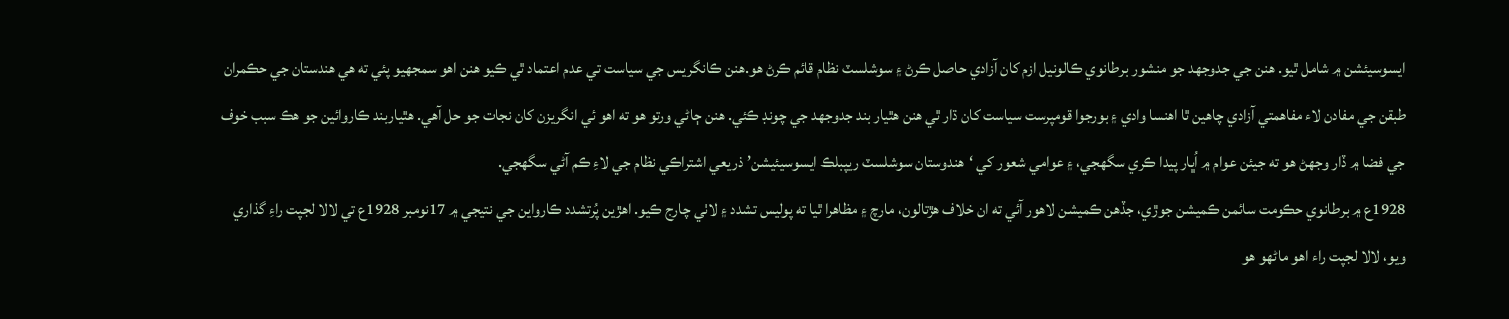ايسوسيئشن ۾ شامل ٿيو. هنن جي جدوجهد جو منشور برطانوي ڪالونيل ازم کان آزادي حاصل ڪرڻ ۽ سوشلسٽ نظام قائم ڪرڻ هو.هنن ڪانگريس جي سياست تي عدم اعتماد ٿي ڪيو هنن اهو سمجهيو پئي ته هي هندستان جي حڪمران طبقن جي مفادن لاء مفاهمتي آزادي چاهين ٿا اهنسا وادي ۽ بورجوا قومپرست سياست کان ڌار ٿي هنن هٿيار بند جدوجهد جي چونڊ ڪئي. هنن ڄاڻي ورتو هو ته اهو ئي انگريزن کان نجات جو حل آهي. هٿياربند ڪاروائين جو هڪ سبب خوف جي فضا ۾ ڏار وجهڻ هو ته جيئن عوام ۾ اُڀار پيدا ڪري سگهجي، ۽ عوامي شعور کي ‘هندوستان سوشلسٽ ريپبلڪ ايسوسيئيشن’ ذريعي اشتراڪي نظام جي لاءِ ڪم آڻي سگهجي.
1928ع ۾ برطانوي حڪومت سائمن ڪميشن جوڙي، جڏهن ڪميشن لاهور آئي ته ان خلاف هڙتالون، مارچ ۽ مظاهرا ٿيا ته پوليس تشدد ۽ لاٺي چارج ڪيو. اهڙين پُرتشدد ڪارواين جي نتيجي ۾ 17نومبر 1928ع تي لالا لجپت راءِ گذاري ويو، لالا لجپت راء اهو ماڻھو هو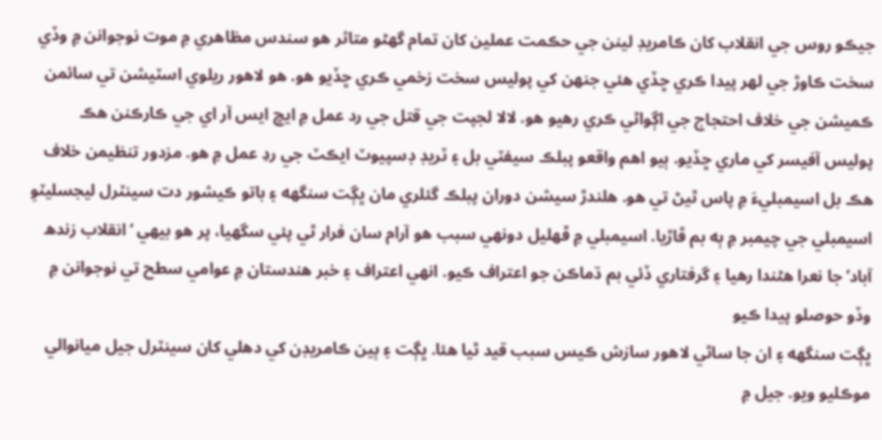جيڪو روس جي انقلاب کان ڪامريڊ لينن جي حڪمت عملين کان تمام گهڻو متاثر هو سندس مظاهري ۾ موت نوجوانن ۾ وڏي سخت ڪاوڙ جي لهر پيدا ڪري ڇڏي هئي جنهن کي پوليس سخت زخمي ڪري ڇڏيو هو. هو لاهور ريلوي اسٽيشن تي سائمن ڪميشن جي خلاف احتجاج جي اڳواڻي ڪري رهيو هو. لالا لجپت جي قتل جي رد عمل ۾ ايڇ ايس آر اي جي ڪارڪنن هڪ پوليس آفيسر کي ماري ڇڏيو. ٻيو اهم واقعو پبلڪ سيفٽي بل ۽ ٽريڊ ڊسپيوٽ ايڪٽ جي ردِ عمل ۾ هو. مزدور تنظيمن خلاف هڪ بل اسيمبليءَ ۾ پاس ٿيڻ تي هو. هلندڙ سيشن دوران پبلڪ گئلري مان ڀڳت سنگهه ۽ باتو ڪيشور دت سينٽرل ليجسليٽوِ اسيمبلي جي چيمبر ۾ ٻه بم ڦاڙيا. اسيمبلي ۾ ڦهليل دونهي سبب هو آرام سان فرار ٿي پئي سگهيا، پر هو بيهي ‘انقلاب زندھ آباد’ جا نعرا هڻندا رهيا ۽ گرفتاري ڏئي بم ڌماڪن جو اعتراف ڪيو. انهي اعتراف ۽ خبر هندستان ۾ عوامي سطح تي نوجوانن ۾ وڏو حوصلو پيدا ڪيو
ڀڳت سنگهه ۽ ان جا ساٿي لاهور سازش ڪيس سبب قيد ٿيا هئا. ڀڳت ۽ ٻين ڪامريڊن کي دهلي کان سينٽرل جيل ميانوالي موڪليو ويو. جيل ۾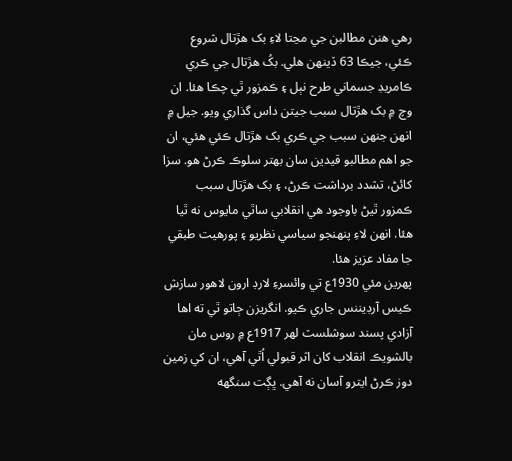رهي هنن مطالبن جي مڃتا لاءِ بک هڙتال شروع ڪئي، جيڪا 63 ڏينهن هلي. بکُ هڙتال جي ڪري ڪامريڊ جسماني طرح نٻل ۽ ڪمزور ٿي چڪا هئا. ان وچ ۾ بک هڙتال سبب جيتن داس گذاري ويو. جيل ۾ انهن جنهن سبب جي ڪري بک هڙتال ڪئي هئي، ان جو اهم مطالبو قيدين سان بهتر سلوڪ ڪرڻ هو. سزا کائڻ، تشدد برداشت ڪرڻ، ۽ بک هڙتال سبب ڪمزور ٿيڻ باوجود هي انقلابي ساٿي مايوس نه ٿيا هئا. انهن لاءِ پنهنجو سياسي نظريو ۽ پورهيت طبقي جا مفاد عزيز هئا.
پهرين مئي 1930ع تي وائسرءِ لارڊ ارون لاهور سازش ڪيس آرڊيننس جاري ڪيو. انگريزن ڄاتو ٿي ته اها آزادي پسند سوشلسٽ لهر 1917ع ۾ روس مان بالشويڪ انقلاب کان اثر قبولي اُٿي آهي، ان کي زمين دوز ڪرڻ ايترو آسان نه آهي. ڀڳت سنگهه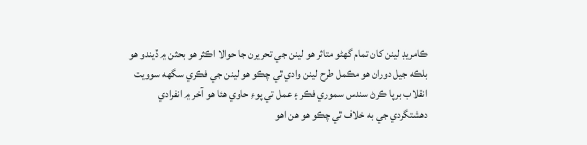ڪامريڊ لينن کان تمام گهڻو متاثر هو لينن جي تحريرن جا حوالا اڪثر هو بحثن ۾ ڏيندو هو بلڪه جيل دوران هو مڪمل طرح لينن وادي ٿي چڪو هو لينن جي فڪري سگهه سوويت انقلاب برپا ڪرڻ سندس سموري فڪر ۽ عمل تي پوءِ حاوي هئا هو آخر ۾ انفرادي دهشتگردي جي به خلاف ٿي چڪو هو هن اهو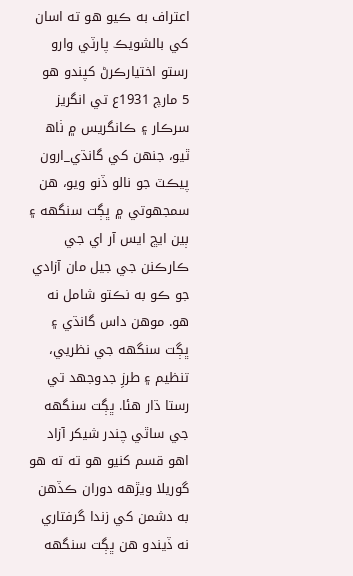اعتراف به ڪيو هو ته اسان کي بالشويڪ پارٽي وارو رستو اختيارڪرڻ کپندو هو
5 مارچ 1931ع تي انگريز سرڪار ۽ ڪانگريس ۾ ٺاھ ٿيو، جنهن کي گانڌي_ارون پيڪٽ جو نالو ڏنو ويو، هن سمجهوتي ۾ ڀڳت سنگهه ۽ ٻين ايڇ ايس آر اي جي ڪارڪنن جي جيل مان آزادي جو ڪو به نڪتو شامل نه هو. موهن داس گانڌي ۽ ڀڳت سنگهه جي نظريي، تنظيم ۽ طرزِ جدوجهد تي رستا ڌار هئا. ڀڳت سنگهه جي ساٿي چندر شيکر آزاد اهو قسم کنيو هو ته ته هو گوريلا ويڙهه دوران ڪڏھن به دشمن کي زندا گرفتاري نه ڏيندو هن ڀڳت سنگهه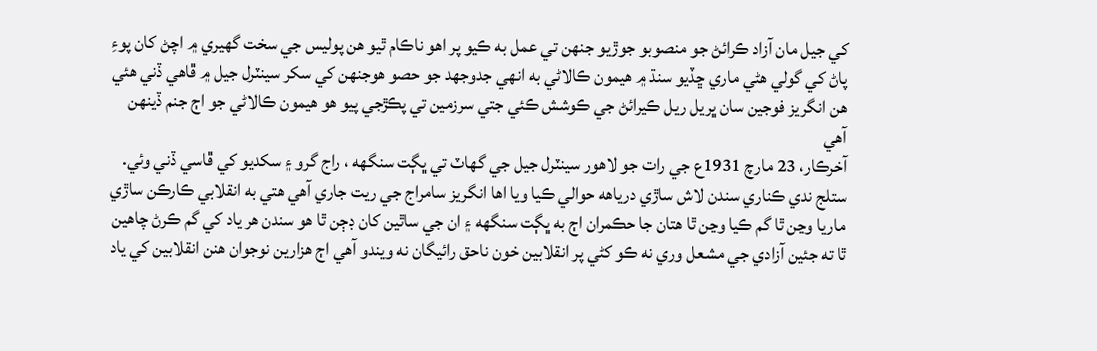کي جيل مان آزاد ڪرائڻ جو منصوبو جوڙيو جنهن تي عمل به ڪيو پر اهو ناڪام ٿيو هن پوليس جي سخت گهيري ۾ اچڻ کان پوءِ پاڻ کي گولي هڻي ماري ڇڏيو سنڌ ۾ ھيمون ڪالاڻي به انهي جدوجهد جو حصو هوجنهن کي سکر سينٽرل جيل ۾ ڦاهي ڏني هئي هن انگريز فوجين سان ڀريل ريل ڪيرائڻ جي ڪوشش ڪئي جتي سرزمين تي پڪڙجي پيو هو هيمون ڪالاڻي جو اڄ جنم ڏينهن آھي
آخرڪار، 23 مارچ 1931ع جي رات جو لاهور سينٽرل جيل جي گهاٽ تي ڀڳت سنگهه ، راج گرو ۽ سکديو کي ڦاسي ڏني وئي. ستلج ندي ڪناري سندن لاش ساڙي درياهه حوالي ڪيا ويا اها انگريز سامراج جي ريت جاري آھي هتي به انقلابي ڪارڪن ساڙي ماريا وڃن ٿا گم ڪيا وڃن ٿا هتان جا حڪمران اڄ به ڀڳت سنگهه ۽ ان جي ساٿين کان ڊڄن ٿا هو سندن هر ياد کي گم ڪرڻ چاهين ٿا ته جئين آزادي جي مشعل وري نه ڪو کڻي پر انقلابين خون ناحق رائيگان نه ويندو آھي اڄ ھزارين نوجوان هنن انقلابين کي ياد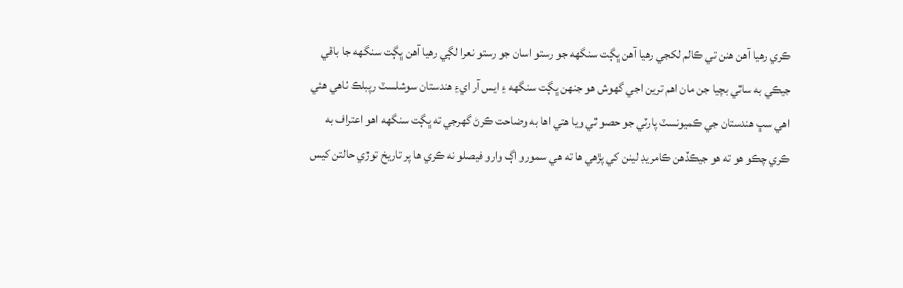ڪري رهيا آھن هنن تي ڪالم لکجي رهيا آھن ڀڳت سنگهه جو رستو اسان جو رستو نعرا لڳي رهيا آھن ڀڳت سنگهه جا باقي جيڪي به ساٿي بچيا جن مان اهم ترين اجي گهوش ھو جنهن ڀڳت سنگهه ۽ ايس آر اي۽ هندستان سوشلسٽ رپبلڪ ٺاهي هئي اهي سڀ هندستان جي ڪميونسٽ پارٽي جو حصو ٿي ويا هتي اها به وضاحت ڪرڻ گهرجي ته ڀڳت سنگهه اهو اعتراف به ڪري چڪو هو ته هو جيڪڏھن ڪامريڊ لينن کي پڙھي ها ته هي سمورو اڳ وارو فيصلو نه ڪري ها پر تاريخ توڙي حالتن کيس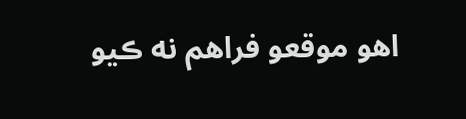اهو موقعو فراهم نه ڪيو